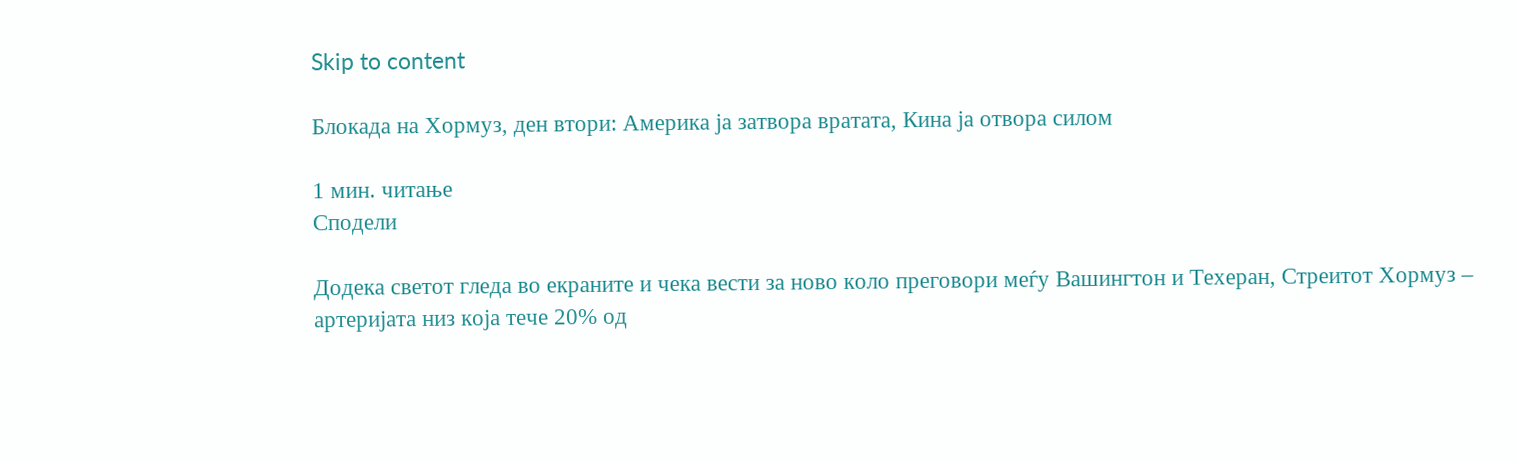Skip to content

Блокада на Хормуз, ден втори: Америка ја затвора вратата, Кина ја отвора силом

1 мин. читање
Сподели

Додека светот гледа во екраните и чека вести за ново коло преговори меѓу Вашингтон и Техеран, Стреитот Хормуз – артеријата низ која тече 20% од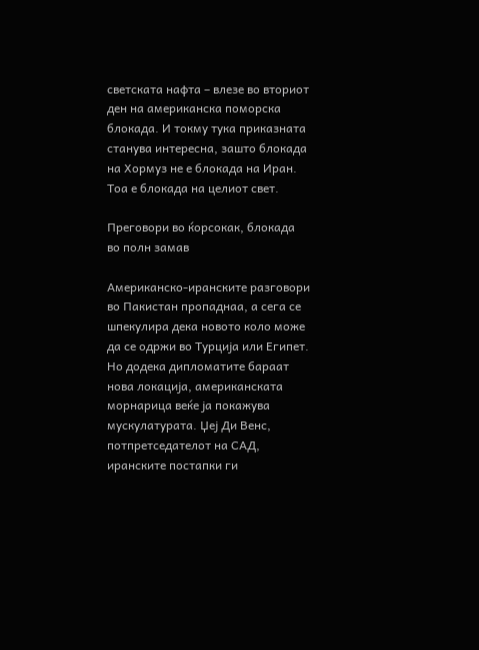светската нафта – влезе во вториот ден на американска поморска блокада. И токму тука приказната станува интересна, зашто блокада на Хормуз не е блокада на Иран. Тоа е блокада на целиот свет.

Преговори во ќорсокак, блокада во полн замав

Американско-иранските разговори во Пакистан пропаднаа, а сега се шпекулира дека новото коло може да се одржи во Турција или Египет. Но додека дипломатите бараат нова локација, американската морнарица веќе ја покажува мускулатурата. Џеј Ди Венс, потпретседателот на САД, иранските постапки ги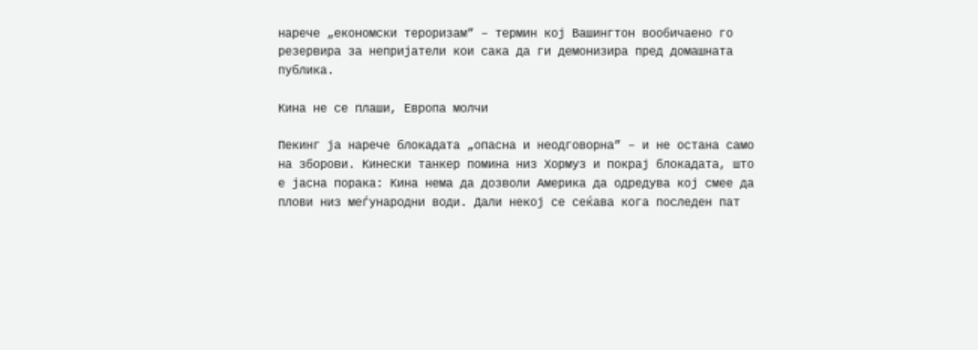нарече „економски тероризам” – термин кој Вашингтон вообичаено го резервира за непријатели кои сака да ги демонизира пред домашната публика.

Кина не се плаши, Европа молчи

Пекинг ја нарече блокадата „опасна и неодговорна” – и не остана само на зборови. Кинески танкер помина низ Хормуз и покрај блокадата, што е јасна порака: Кина нема да дозволи Америка да одредува кој смее да плови низ меѓународни води. Дали некој се сеќава кога последен пат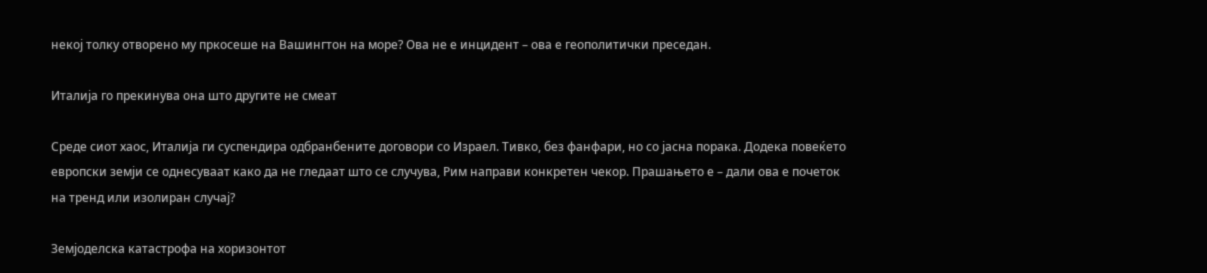некој толку отворено му пркосеше на Вашингтон на море? Ова не е инцидент – ова е геополитички преседан.

Италија го прекинува она што другите не смеат

Среде сиот хаос, Италија ги суспендира одбранбените договори со Израел. Тивко, без фанфари, но со јасна порака. Додека повеќето европски земји се однесуваат како да не гледаат што се случува, Рим направи конкретен чекор. Прашањето е – дали ова е почеток на тренд или изолиран случај?

Земјоделска катастрофа на хоризонтот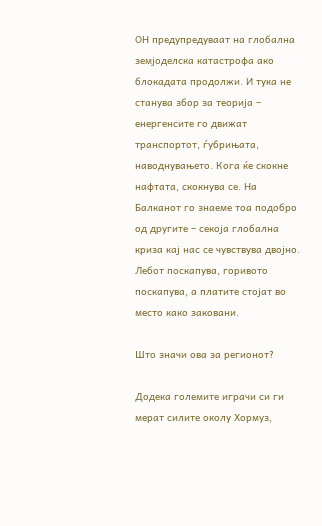ОН предупредуваат на глобална земјоделска катастрофа ако блокадата продолжи. И тука не станува збор за теорија – енергенсите го движат транспортот, ѓубрињата, наводнувањето. Кога ќе скокне нафтата, скокнува се. На Балканот го знаеме тоа подобро од другите – секоја глобална криза кај нас се чувствува двојно. Лебот поскапува, горивото поскапува, а платите стојат во место како заковани.

Што значи ова за регионот?

Додека големите играчи си ги мерат силите околу Хормуз,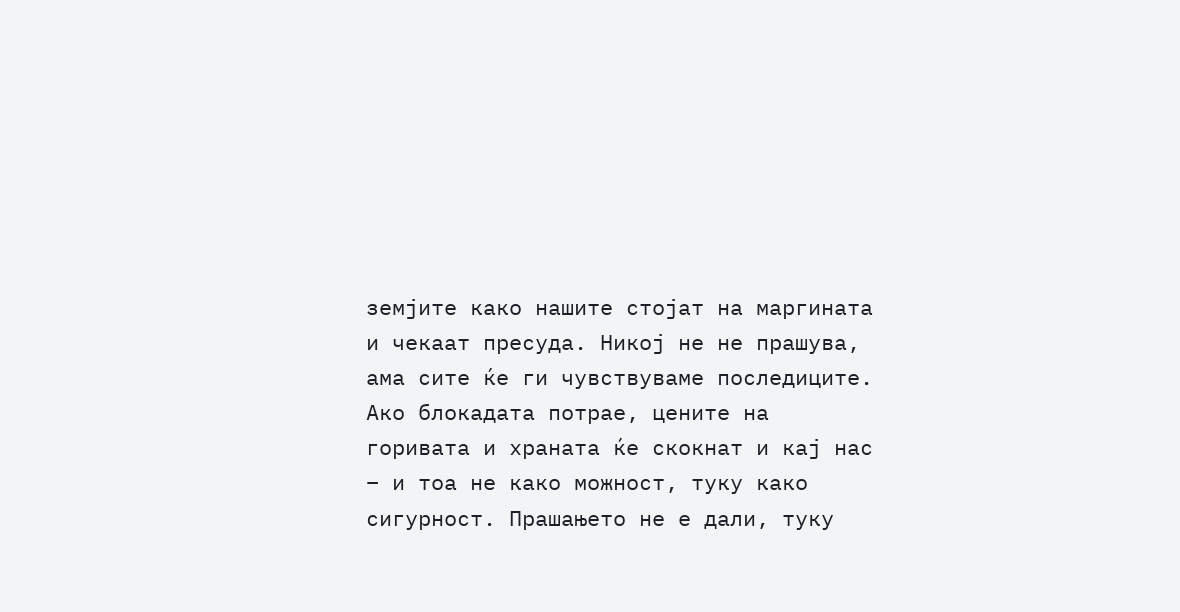земјите како нашите стојат на маргината и чекаат пресуда. Никој не не прашува, ама сите ќе ги чувствуваме последиците. Ако блокадата потрае, цените на горивата и храната ќе скокнат и кај нас – и тоа не како можност, туку како сигурност. Прашањето не е дали, туку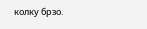колку брзо.